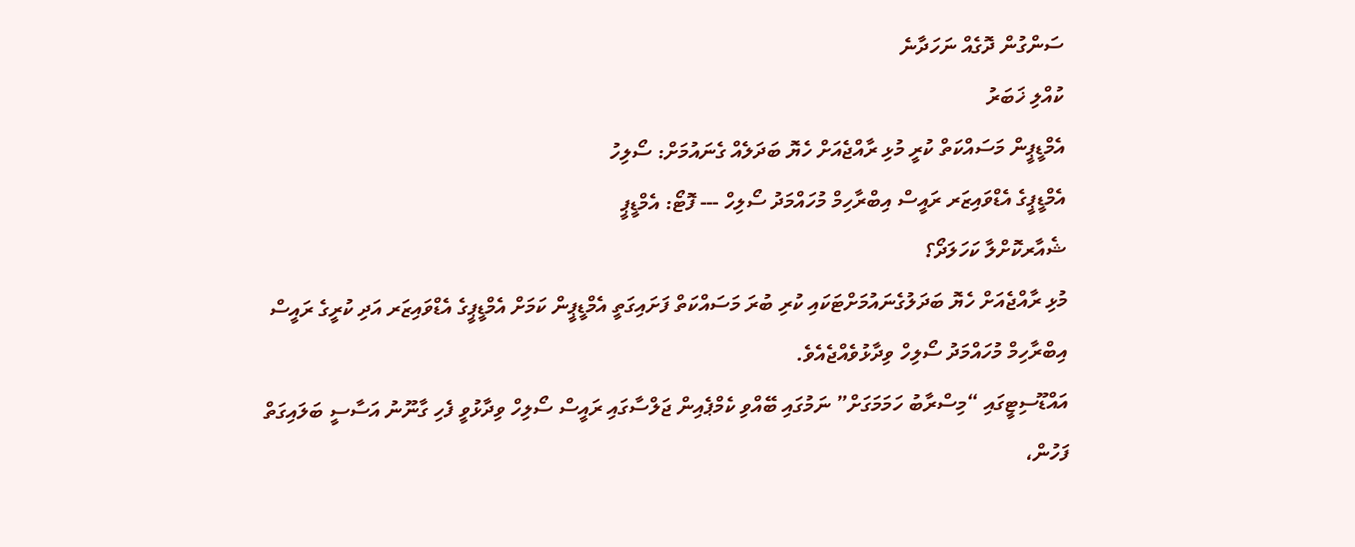ސަންގުން ދޮގެއް ނަހަދާނެ
ކުއްލި ޚަބަރު
އެމްޑީޕީން މަސައްކަތް ކުރީ މުޅި ރާއްޖެއަށް ހެޔޮ ބަދަލެއް ގެނައުމަށް: ސޯލިހު
އެމްޑީޕީގެ އެޑްވައިޒަރ ރައީސް އިބްރާހިމް މުހައްމަދު ސޯލިހް --- ފޮޓޯ: އެމްޑީޕީ
ޝެއާރކޮށްލާ ކަހަލަދޯ؟
މުޅި ރާއްޖެއަށް ހެޔޮ ބަދަލުގެނައުމަށްޓަކައި ކުރި ބުރަ މަސައްކަތް ފަށައިގަތީ އެމްޑީޕީން ކަމަށް އެމްޑީޕީގެ އެޑްވައިޒަރ އަދި ކުރީގެ ރައީސް އިބްރާހިމް މުހައްމަދު ސޯލިހް ވިދާޅުވެއްޖެއެވެ.
އައްޑޫސިޓީގައި “މިސްރާބު ހަމަމަގަށް” ނަމުގައި ބޭއްވި ކެމްޕެއިން ޖަލްސާގައި ރައީސް ސޯލިހް ވިދާޅުވީ ފެހި ގާނޫނު އަސާސީ ބަލައިގަތް ފަހުން،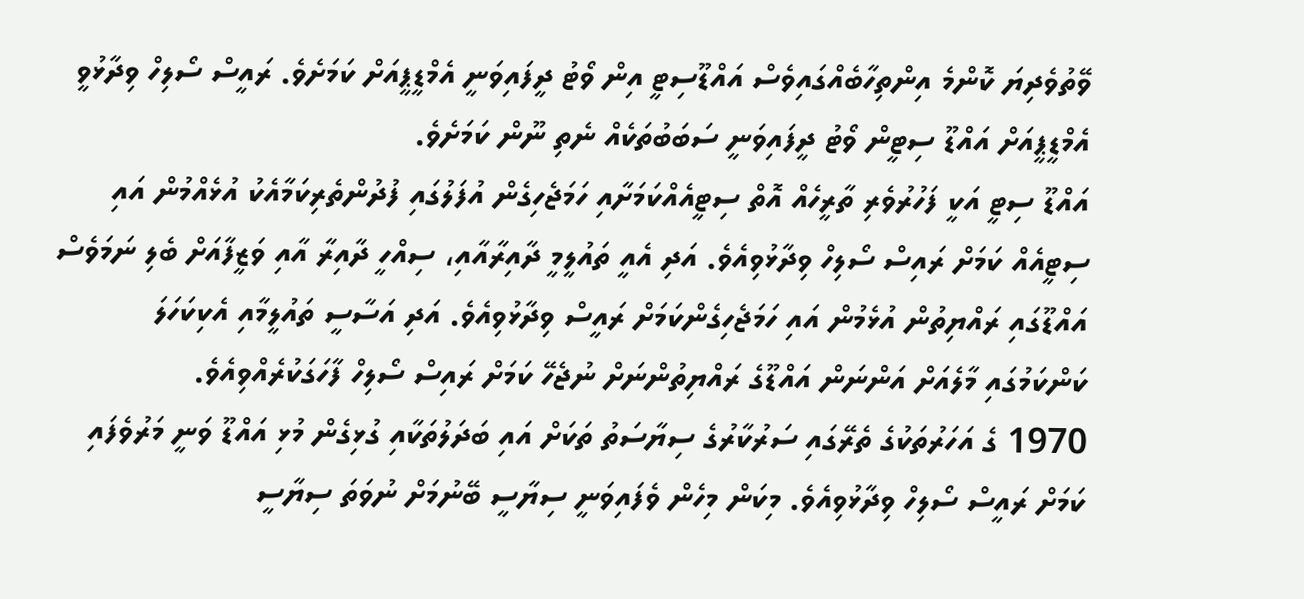ވޭތުވެދިޔަ ކޮންމެ އިންތިހާބެއްގައިވެސް އައްޑޫސިޓީ އިން ވޯޓު ދީފައިވަނީ އެމްޑީޕީއަށް ކަމަށެވެ. ރައީސް ސޯލިހް ވިދާޅުވީ އެމްޑީޕީއަށް އައްޑޫ ސިޓީން ވޯޓު ދީފައިވަނީ ސަބަބުތަކެއް ނެތި ނޫން ކަމަށެވެ.
އައްޑޫ ސިޓީ އަކީ ފަހުރުވެރި ތާރީހެއް އޮތް ސިޓީއެއްކަމަށާއި ހަމަޖެހިގެން އުފަލުގައި ފުދުންތެރިކަމާއެކު އުޅެއްމުން އައި ސިޓީއެއް ކަމަށް ރައިސް ސޯލިހް ވިދާޅުވިއެވެ. އަދި އެއީ ތައުލީމީ ދާއިރާއާއި، ސިއްހީ ދާއިރާ އާއި ވަޒީފާއަށް ބެލި ނަމަވެސް އައްޑޫގައި ރައްޔިތުން އުޅެމުން އައި ހަމަޖެހިގެންކަމަށް ރައީސް ވިދާޅުވިއެވެ. އަދި އަސާސީ ތައުލީމާއި އެކިކަހަލަ ކަންކަމުގައި މާލެއަށް އަންނަން އައްޑޫގެ ރައްޔިތުންނަށް ނުޖެހޭ ކަމަށް ރައިސް ސޯލިހް ފާހަގަކުރެއްވިއެވެ.
1970 ގެ އަހަރުތަކުގެ ތެރޭގައި ސަރުކާރުގެ ސިޔާސަތު ތަކަށް އައި ބަދަލުތަކާއި ގުޅިގެން މުޅި އައްޑޫ ވަނީ މަރުވެފައި ކަމަށް ރައީސް ސޯލިހް ވިދާޅުވިއެވެ. މިކަން މިހެން ވެފައިވަނީ ސިޔާސީ ބޭނުމަށް ނުވަތަ ސިޔާސީ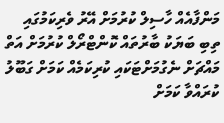މަންފާއެއް ހާސިލް ކުރުމަށް އޭރު ވެރިކަމުގައި ތިބި ބަޔަކު ބާރުތައް ކޮންޓްރޯލް ކުރުމަށް އަތް މައްޗަށް ނެގުމަށްޓަކައި ކުރިކަމެއް ކަމަށް ގަބޫލު ކުރައްވާ ކަމަށް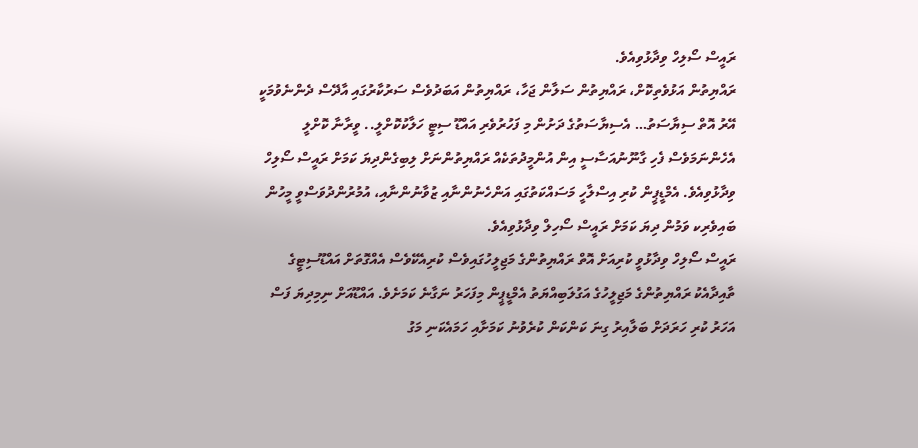ރައީސް ސޯލިހް ވިދާޅުވިއެވެ.
ރައްޔިތުން އަޅުވެތިކޮށް، ރައްޔިތުން ސަލާން ޖަހާ، ރައްޔިތުން އަބަދުވެސް ސަރުކާރުގައި އާދޭސް ދެންނެވުމަކީ އޭރު އޮތް ސިޔާސަތު… އެސިޔާސަތުގެ ދަށުން މި ފަހުރުވެރި އައްޑޫ ސިޓީ ހަލާކުކޮށްލީ.. ވީރާނާ ކޮށްލީ
އެހެންނަމަވެސް ފެހި ގާނޫނުއަސާސީ އިން އުންމީދުތަކެއް ރައްޔިތުންނަށް ލިބިގެންދިޔަ ކަމަށް ރައީސް ސޯލިހް ވިދާޅުވިއެވެ. އެމްޑީޕީން ކުރި އިސްލާހީ މަސައްކަތުގައި އަންހެނުންނާއި ޒުވާނުންނާއި، އުމުރުންދުވަސްވީ މީހުން ބައިވެރިކ ވަމުން ދިޔަ ކަމަށް ރައީސް ސޯހިލް ވިދާޅުވިއެވެ.
ރައީސް ސޯލިހް ވިދާޅުވީ ކުރިއަށް އޮތް ރައްޔިތުންގެ މަޖިލީހުގައިވެސް ކުރިއެކޭވެސް އެއްގޮތަށް އައްޑޫސިޓީގެ ތާއިދާއެކު ރައްޔިތުންގެ މަޖިލީހުގެ އަގުލަބިއްޔަތު އެމްޑީޕީން މިފަހަރު ނަގާނެ ކަމަށެވެ. އައްޑޫއަށް ނިމިދިޔަ ފަސް އަހަރު ކުރި ހަރަދަށް ބަލާއިރު ގިނަ ކަންކަން ކުރެވުނު ކަމަށާއި ހަމައެކަނި މަގު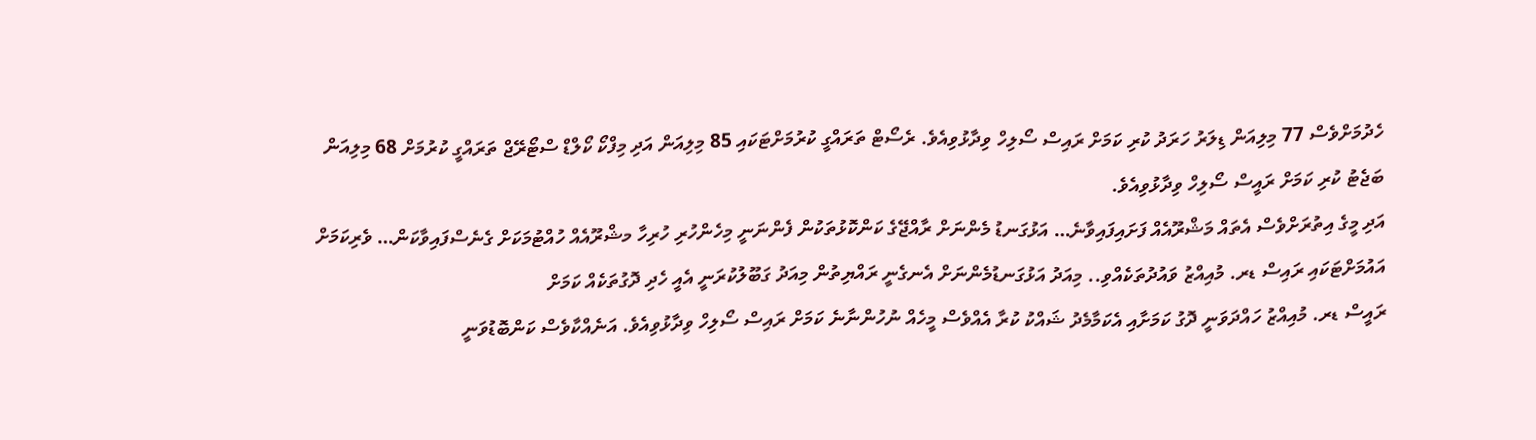ހެދުމަށްވެސް 77 މިލިއަން ޑިލަރު ހަރަދު ކުރި ކަމަށް ރައިސް ސޯލިހް ވިދާޅުވިއެވެ. ރެސޯޓް ތަރައްގީ ކުރުމަށްޓަކައި 85 މިލިއަން އަދި މިފްކޯ ކޯލްޑް ސްޓޯރޭޖް ތަރައްގީ ކުރުމަށް 68 މިލިއަން ބަޖެޓު ކުރި ކަމަށް ރައީސް ސޯލިހް ވިދާޅުވިއެވެ.
އަދި މީގެ އިތުރަށްވެސް އެތައް މަޝްރޫއެއް ފަށައިފައިވާނެ… އަޅުގަނޑު މެންނަށް ރާއްޖޭގެ ކަންކޮޅުތަކުން ފެންނަނީ މިހެންހުރި ހުރިހާ މޝްރޫއެއް ހުއްޓުމަކަށް ގެނެސްފައިވާކަން… ވެރިކަމަށް އައުމަށްޓަކައި ރައިސް ޑރ. މުއިއްޒު ވައުދުތަކެއްވި.. މިއަދު އަޅުގަނޑުމެންނަށް އެނގެނީ ރައްޔިތުން މިއަދު ގަބޫލުކުރަނީ އެއީ ހެދި ދޮގުތަކެއް ކަމަށް
ރައީސް ޑރ. މުއިއްޒު ހައްދަވަނީ ދޮގު ކަމަށާއި އެކަމާމެދު ޝައްކު ކުރާ އެއްވެސް މީހެއް ނުހުންނާނެ ކަމަށް ރައިސް ސޯލިހް ވިދާޅުވިއެވެ. އަނެއްކާވެސް ކަންބޮޑުވަނީ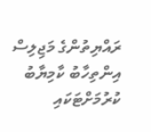ރައްޔިތުންގެ މަޖިލިސް އިންތިހާބު ކާމިޔާބު ކުރުމަށްޓަކައި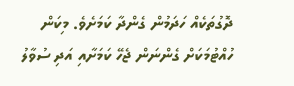ދޮގުތަކެއް ހަދަމުން ގެންދާ ކަމަށެވެ. މިކަން ހުއްޓުމަކަށް ގެންނަން ޖެހޭ ކަމަށާއި އަދި ސުވާލު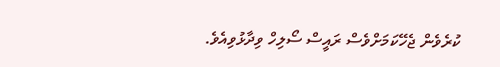ކުރެވެން ޖެހޭކަމަށްވެސް ރައީސް ސޯލިހް ވިދާޅުވިއެވެ.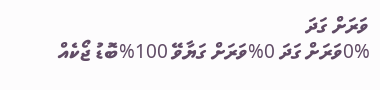ވަރަށް ގަދަ
0%ވަރަށް ގަދަ 0%ވަރަށް ގަޔާވޭ 100%ބޮޑު ޖޯކެއް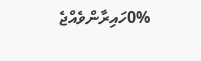0%ހައިރާންވެއްޖެ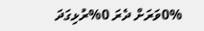0%ވަރަށް ދެރަ 0%ރުޅިގަދަ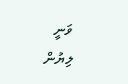ވަނީ
ލިޔުން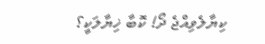ކިޔާލެވިއްޖެ ދޯ! ކޮބާ ޚިޔާލަކީ؟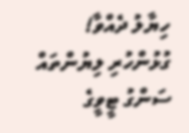ހިޔާލު ދެއްވާ!
ގުޅުންހުރި ލިޔުންތައް
ސަންގު ޓީވީގެ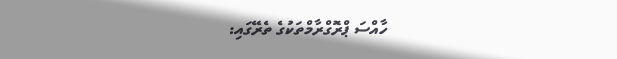ހާއްސަ ޕްރޮގްރާމްތަކުގެ ތެރޭގައި: